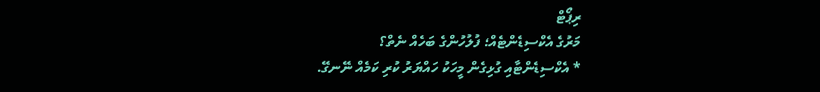ރިޕޯޓް
މަރުގެ އެކްސިޑެންޓެއް؛ ފުލުހުންގެ ބަހެއް ނެތް؟
* އެކްސިޑެންޓާއި ގުޅިގެން މީހަކު ހައްޔަރު ކުރި ކަމެއް ނޭނގޭ.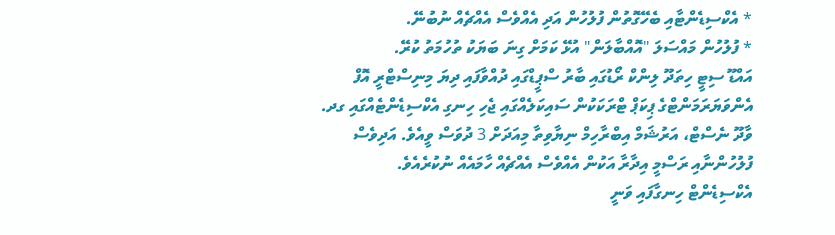* އެކްސިޑެންޓާއި ބެހޭގޮތުން ފުލުހުން އަދި އެއްވެސް އެއްޗެއް ނުބުނޭ.
* ފުލުހުން މައްސަލަ "އޮއްބާލަން" އުޅޭ ކަމަށް ގިނަ ބަޔަކު ތުހުމަތު ކުރޭ.
އައްޑޫ ސިޓީ ހިތަދޫ ލިންކް ރޯޑުގައި ބާރު ސްޕީޑްގައި ދުއްވާފައި ދިޔަ މިނިސްޓްރީ އޮފް އެންވަޔަރަމަންޓްގެ ޕިކަޕް ޓްރަކަކުން ސައިކަލެއްގައި ޖެހި ހިނގި އެކްސިޑެންޓެއްގައި ގދ. ވާދޫ ނެސްޓް، އަރުޝަމް އިބްރާހިމް ނިޔާވިތާ މިއަދަށް 3 ދުވަސް ވީއެވެ. އަދިވެސް ފުލުހުންނާއި ރަސްމީ އިދާރާ އަކުން އެއްވެސް އެއްޗެއް ހާމައެއް ނުކުރެއެވެ.
އެކްސިޑެންޓް ހިނގާފައި ވަނީ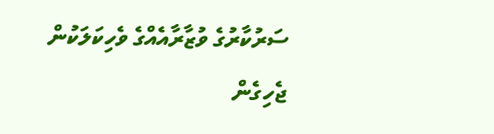ސަރުކާރުގެ ވުޒާރާއެއްގެ ވެހިކަލަކުން ޖެހިގެން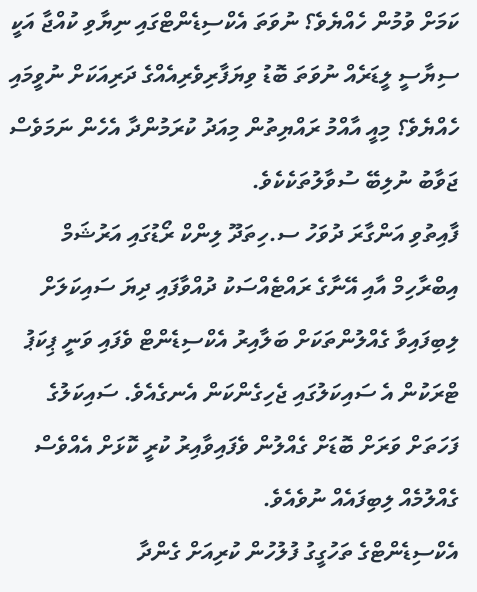ކަމަށް ވުމުން ހެއްޔެވެ؟ ނުވަތަ އެކްސިޑެންޓްގައި ނިޔާވި ކުއްޖާ އަކީ ސިޔާސީ ލީޑަރެއް ނުވަތަ ބޮޑު ވިޔަފާރިވެރިއެއްގެ ދަރިއަކަށް ނުވީމައި ހެއްޔެވެ؟ މިއީ އާއްމު ރައްޔިތުން މިއަދު ކުރަމުންދާ އެހެން ނަމަވެސް ޖަވާބު ނުލިބޭ ސުވާލުތަކެކެވެ.
ފާއިތުވި އަންގާރަ ދުވަހު ސ.ހިތަދޫ ލިންކް ރޯޑުގައި އަރުޝަމް އިބްރާހިމް އާއި އޭނާގެ ރައްޓެއްސަކު ދުއްވާފައި ދިޔަ ސައިކަލަށް ލިބިފައިވާ ގެއްލުންތަކަށް ބަލާއިރު އެކްސިޑެންޓް ވެފައި ވަނީ ޕިކަޕު ޓްރަކުން އެ ސައިކަލުގައި ޖެހިގެންކަން އެނގެއެވެ. ސައިކަލުގެ ފަހަތަށް ވަރަށް ބޮޑަށް ގެއްލުން ވެފައިވާއިރު ކުރީ ކޮޅަށް އެއްވެސް ގެއްލުމެއް ލިބިފައެއް ނުވެއެވެ.
އެކްސިޑެންޓްގެ ތަހުގީގު ފުލުހުން ކުރިއަށް ގެންދާ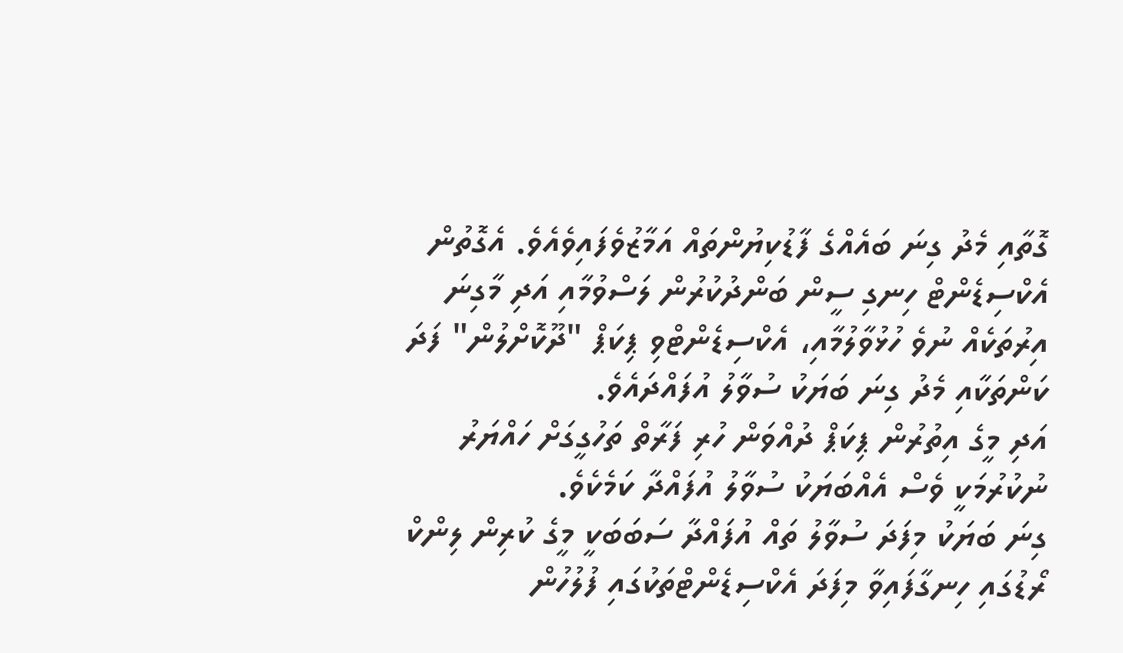ގޮތާއި މެދު ގިނަ ބައެއްގެ ފާޑުކިޔުންތައް އަމާޒުވެފައިވެއެވެ. އެގޮތުން އެކްސިޑެންޓް ހިނގި ސީން ބަންދުކުރުން ލަސްވުމާއި އަދި މާގިނަ އިރުތަކެއް ނުވެ ހުޅުވާލުމާއި، އެކްސިޑެންޓްވި ޕިކަޕް "ދޫކޮށްލުން" ފަދަ ކަންތަކާއި މެދު ގިނަ ބަޔަކު ސުވާލު އުފައްދައެވެ.
އަދި މީގެ އިތުރުން ޕިކަޕް ދުއްވަން ހުރި ފަރާތް ތަހުގީގަށް ހައްޔަރު ނުކުރުމަކީ ވެސް އެއްބަޔަކު ސުވާލު އުފައްދާ ކަމެކެވެ.
ގިނަ ބަޔަކު މިފަދަ ސުވާލު ތައް އުފައްދާ ސަބަބަކީ މީގެ ކުރިން ލިންކް ރޯޑުގައި ހިނގާފައިވާ މިފަދަ އެކްސިޑެންޓްތަކުގައި ފުލުހުން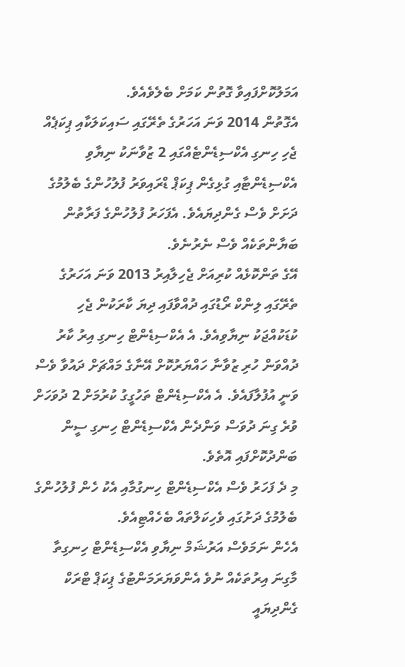އަމަލުކޮށްފައިވާ ގޮތުން ކަމަށް ބެލެވެއެވެ.
އެގޮތުން 2014 ވަނަ އަހަރުގެ ތެރޭގައި ސައިކަލަކާއި ޕިކަޕެއް ޖެހި ހިނގި އެކްސިޑެންޓެއްގައި 2 ޒުވާނަކު ނިޔާވި އެކްސިޑެންޓާއި ގުޅިގެން ޕިކަޕް ޑްރައިވަރު ފުލުހުންގެ ބެލުމުގެ ދަށަށް ވެސް ގެންދިޔައެވެ. އެފަހަރު ފުލުހުންގެ ފަރާތުން ބަޔާންތަކެއް ވެސް ނެރުނެވެ.
އޭގެ ތަންކޮޅެއް ކުރިއަށް ޖެހިލާއިރު 2013 ވަނަ އަހަރުގެ ތެރޭގައި ލިންކް ރޯޑުގައި ދުއްވާފައި ދިޔަ ކާރަކުން ޖެހި ކުޑަކުއްޖަކު ނިޔާވިއެވެ. އެ އެކްސިޑެންޓް ހިނގި އިރު ކާރު ދުއްވަން ހުރި ޒުވާނާ ހައްޔަރުކޮށް އޭނާގެ މައްޗަށް ދައުވާ ވެސް ވަނީ އުފުލާފައެވެ. އެ އެކްސިޑެންޓް ތަހުގީގު ކުރުމަށް 2 ދުވަހަށް ވުރެ ގިނަ ދުވަސް ވަންދެން އެކްސިޑެންޓް ހިނގި ސީން ބަންދުކޮށްފައި އޮތެވެ.
މި ދެ ފަހަރު ވެސް އެކްސިޑެންޓް ހިނގުމާއި އެކު ހެން ފުލުހުންގެ ބެލުމުގެ ދަށުގައި ވެހިކަލްތައް ބެހެއްޓިއެވެ.
އެހެން ނަމަވެސް އަރުޝަމް ނިޔާވި އެކްސިޑެންޓް ހިނގިތާ މާގިނަ އިރުތަކެއް ނުވެ އެންވަޔަރަމަންޓުގެ ޕިކަޕް ޓްރަކް ގެންދިޔައީ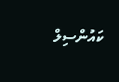ކައުންސިލް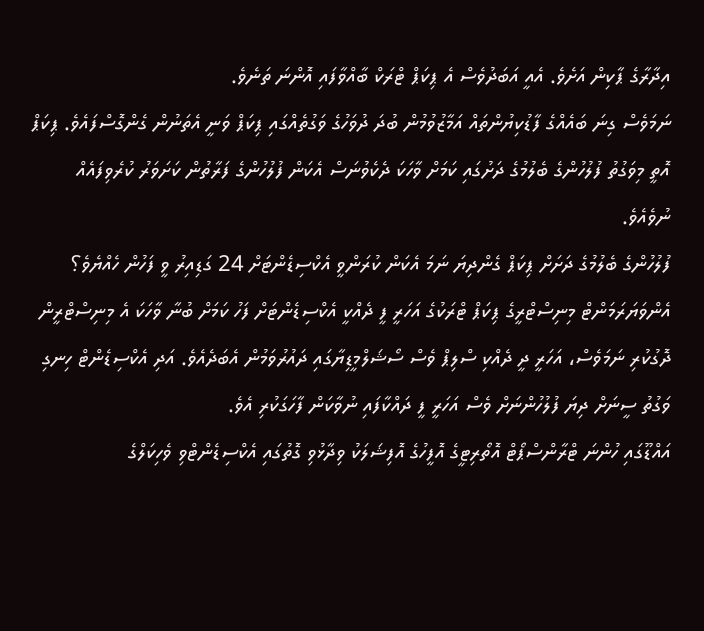އިދާރާގެ ޕާކިން އަށެވެ. އެއީ އަބަދުވެސް އެ ޕިކަޕް ޓްރަކް ބާއްވާފައި އޮންނަ ތަނެވެ.
ނަމަވެސް ގިނަ ބައެއްގެ ފާޑުކިޔުންތައް އަމާޒުވުމުން ބުދަ ދުވަހުގެ ވަގުތެއްގައި ޕިކަޕް ވަނީ އެތަނުން ގެންގޮސްފައެވެ. ޕިކަޕް އޮތީ މިވަގުތު ފުލުހުންގެ ބެލުމުގެ ދަށުގައި ކަމަށް ވާހަކަ ދެކެވުނަސް އެކަން ފުލުހުންގެ ފަރާތުން ކަށަވަރު ކުރެވިފައެއް ނުވެއެވެ.
ފުލުހުންގެ ބެލުމުގެ ދަށަށް ޕިކަޕް ގެންދިޔަ ނަމަ އެކަން ކުރަންވީ އެކްސިޑެންޓަށް 24 ގަޑިއިރު ވީ ފަހުން ހެއްޔެވެ؟
އެންވަޔަރަމަންޓް މިނިސްޓްރީގެ ޕިކަޕް ޓްރަކުގެ އަހަރީ ފީ ދެއްކީ އެކްސިޑެންޓަށް ފަހު ކަމަށް ބުނާ ވާހަކަ އެ މިނިސްޓްރީން ދޮގުކުރި ނަމަވެސް، އަހަރީ ދީ ދެއްކި ސްލިޕް ވެސް ސޯޝަލްމީޑިޔާގައި ދައުރުވަމުން އެބަދެއެވެ. އަދި އެކްސިޑެންޓް ހިނގި ވަގުތު ސީނަށް ދިޔަ ފުލުހުންނަށް ވެސް އަހަރީ ފީ ދައްކާފައި ނުވާކަން ފާހަގަކުރި އެވެ.
އައްޑޫގައި ހުންނަ ޓްރާންސްޕޯޓް އޮތޯރިޓީގެ އޮފީހުގެ އޮފިޝަލަކު ވިދާޅުވި ގޮތުގައި އެކްސިޑެންޓްވި ވެހިކަލްގެ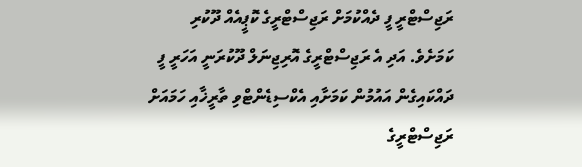ރަޖިސްޓްރީ ފީ ދެއްކުމަށް ރަޖިސްޓްރީގެ ކޮޕީއެއް ދޫކުރި ކަމަށެވެ. އަދި އެ ރަޖިސްޓްރީގެ އޮރިޖިނަލް ދޫކުރަނީ އަހަރީ ފީ ދައްކައިގެން އައުމުން ކަމަށާއި އެކްސިޑެންޓްވި ތާރީޚާއި ހަމައަށް ރަޖިސްޓްރީގެ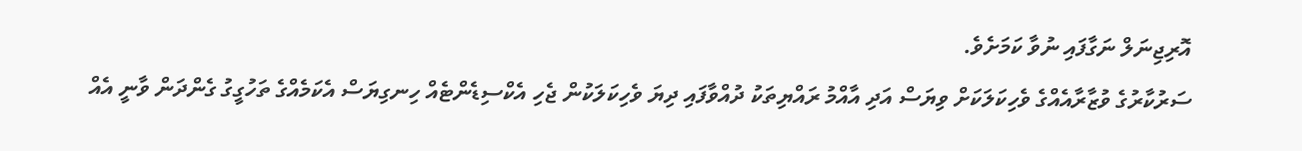އޮރިޖިނަލް ނަގާފައި ނުވާ ކަމަށެވެ.
ސަރުކާރުގެ ވުޒާރާއެއްގެ ވެހިކަލަކަށް ވިޔަސް އަދި އާއްމު ރައްޔިތަކު ދުއްވާފައި ދިޔަ ވެހިކަލަކުން ޖެހި އެކްސިޑެންޓެއް ހިނގިޔަސް އެކަމެއްގެ ތަހުގީގު ގެންދަން ވާނީ އެއް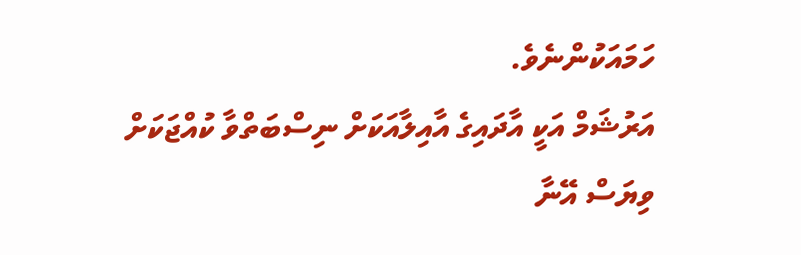ހަމައަކުންނެވެ.
އަރުޝަމް އަކީ އާދައިގެ އާއިލާއަކަށް ނިސްބަތްވާ ކުއްޖަކަށް ވިޔަސް އޭނާ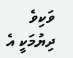ވަކިވެ ދިޔުމަކީ އެ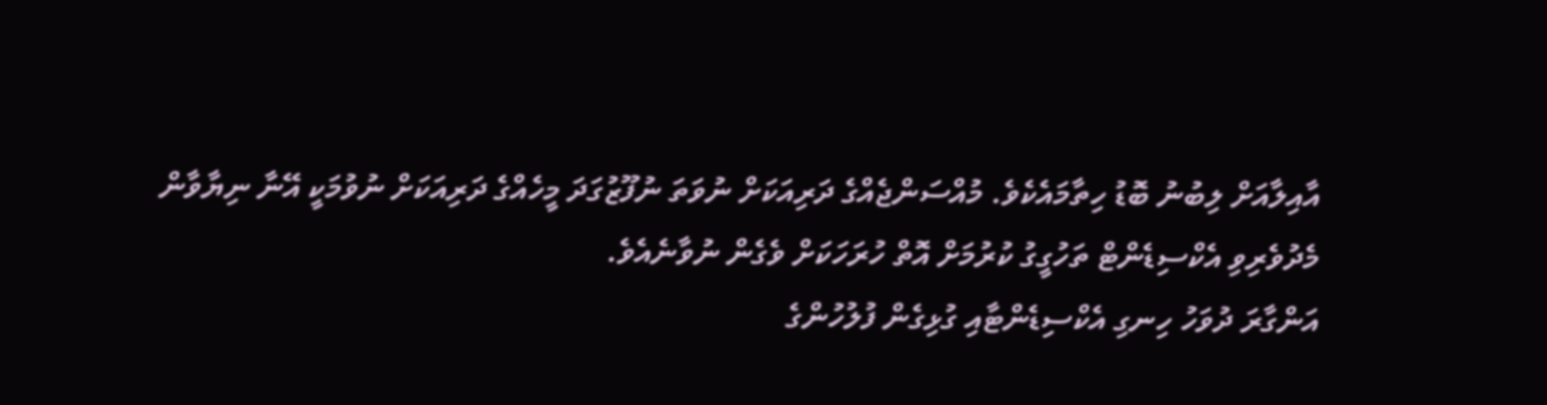އާއިލާއަށް ލިބުނު ބޮޑު ހިތާމައެކެވެ. މުއްސަންޖެއްގެ ދަރިއަކަށް ނުވަތަ ނުފޫޒުގަދަ މީހެއްގެ ދަރިއަކަށް ނުވުމަކީ އޭނާ ނިޔާވާން މެދުވެރިވި އެކްސިޑެންޓް ތަހުގީގު ކުރުމަށް އޮތް ހުރަހަކަށް ވެގެން ނުވާނެއެވެ.
އަންގާރަ ދުވަހު ހިނގި އެކްސިޑެންޓާއި ގުޅިގެން ފުލުހުންގެ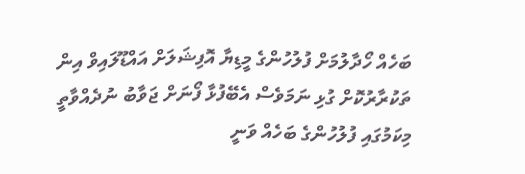ބަހެއް ހޯދާލުމަށް ފުލުހުންގެ މީޑިޔާ އޮފިޝަލަށް އައްޑޫލައިވް އިން ތަކުރާރުކޮށް ގުޅި ނަމަވެސް އެބޭފުޅާ ފޯނަށް ޖަވާބު ނުދެއްވާތީ މިކަމުގައި ފުލުހުންގެ ބަހެއް ވަނީ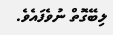ލިބޭގޮތް ނުވެފައެވެ.